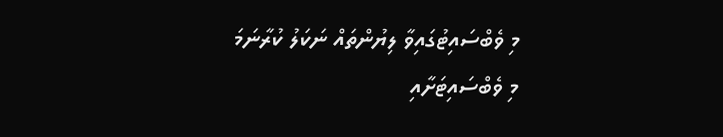މި ވެބްސައިޓުގައިވާ ލިޔުންތައް ނަކަލު ކުރާނަމަ މި ވެބްސައިޓަށާއި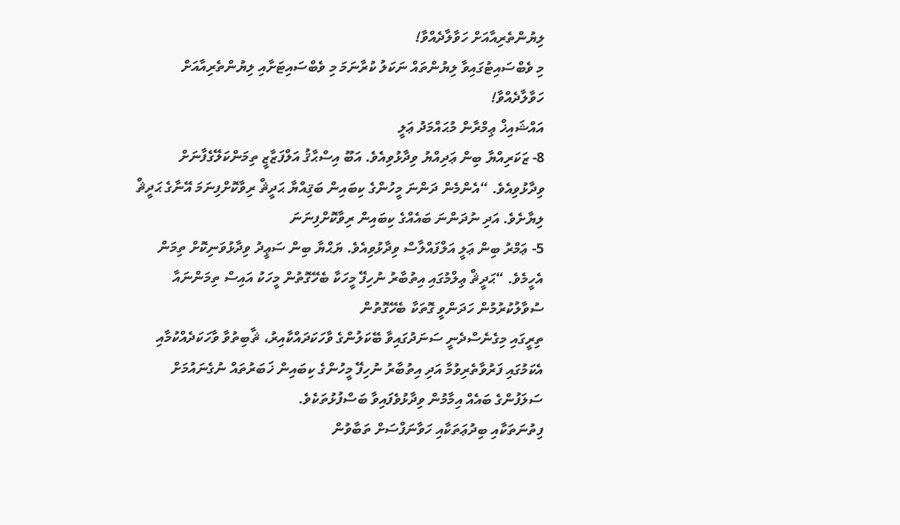ލިޔުންތެރިއާއަށް ހަވާލާދެއްވާ!
މި ވެބްސައިޓުގައިވާ ލިޔުންތައް ނަކަލު ކުރާނަމަ މި ވެބްސައިޓަށާއި ލިޔުންތެރިއާއަށް ހަވާލާދެއްވާ!
އައްޝައިޚް ޢިމްރާން މުޙައްމަދު ޢަލީ
8- ޒަކަރިއްޔާ ބިން ޢަދިއްޔު ވިދާޅުވިއެވެ. އަބޫ އިސްޙާޤު އަލްފަޒާޒީ ތިމަންކަލޭގެފާނަށް ވިދާޅުވިއެވެ. “އެންމެން ދަންނަ މީހުންގެ ކިބައިން ބަޤިއްޔާ ޙަދީޘް ރިވާކޮށްފިނަމަ އޭނާގެ ޙަދީޘް ލިޔާށެވެ. އަދި ނުދަންނަ ބައެއްގެ ކިބައިން ރިވާކޮށްފިނަނަ
5- ޢަމްރު ބިން ޢަލީ އަލްފައްލާސް ވިދާޅުވިއެވެ. ޔަޙްޔާ ބިން ސަޢީދު ވިދާޅުވަނިކޮށް ތިމަން އެހީމެވެ. “ޙަދީޘް ޢިލްމުގައި އިތުބާރު ނުހިފޭ މީހަކާ ބެހޭގޮތުން މީހަކު އައިސް ތިމަންނައާ ސުވާލުކުރުމުން ހަދަންވީ ގޮތަކާ ބެހޭގޮތުން
ތިރީގައި މިގެނެސްދެނީ ސަނަދުގައިވާ ބޭކަލުންގެ ވާހަކަދައްކާއިރު، ޘާބިތުވާ ވާހަކަދެއްކުމާއި އެކަމުގައި ފަރުވާތެރިވުމާ އަދި އިތުބާރު ނުހިފޭ މީހުންގެ ކިބައިން ޚަބަރުތައް ނުގެނައުމަށް ސަލަފުންގެ ބައެއް އިމާމުން ވިދާޅުވެފައިވާ ބަސްފުޅުތަކެވެ.
ފިތުނަތަކާއި ބިދުޢަތަކާއި ހަވާނަފްސަށް ތަބާވުން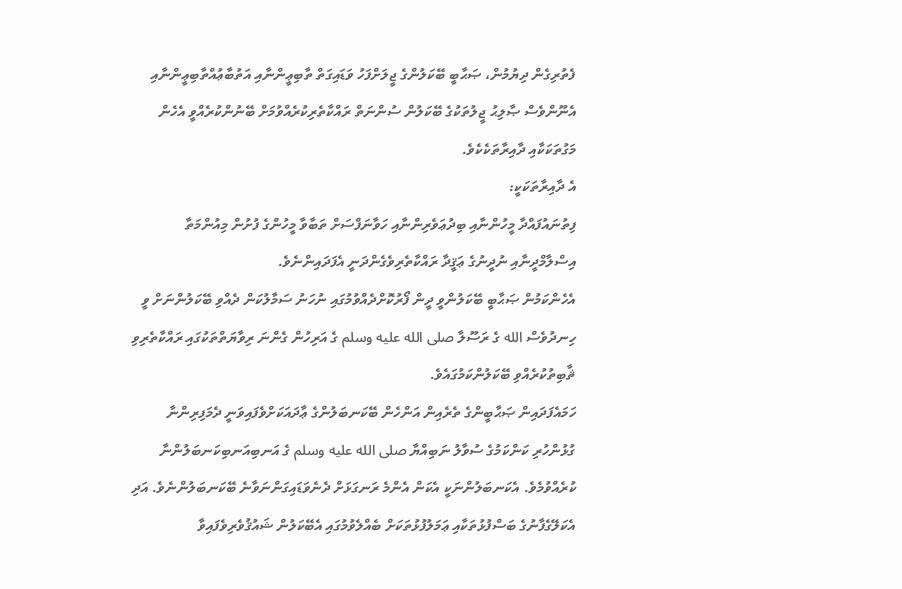ފެތުރިގެން ދިޔުމުން، ޞަޙާބީ ބޭކަލުންގެ ޖީލަށްފަހު ވަޑައިގަތް ތާބިޢީންނާއި އަތުބާޢުއްތާބިޢީންނާއި އެނޫންވެސް ޞާލިޙު ޖީލުތަކުގެ ބޭކަލުން ސުންނަތް ރައްކާތެރިކުރެއްވުމަށް ބޭނުންކުރެއްވީ އެހެން މަގުތަކަކާއި ދާއިރާތަކެކެވެ.
އެ ދާއިރާތަކަކީ:
ފިތުނައުފައްދާ މީހުންނާއި ބިދުޢަވެރިންނާއި ހަވާނަފްސަށް ތަބާވާ މީހުންގެ ފުށުން މިއުންމަތާ އިސްލާމްދީނާއި ނުދީނުގެ ޢަޤީދާ ރައްކާތެރިވެގެންދަނީ އެފަދައިންނެވެ.
އެހެންކަމުން ޞަޙާބީ ބޭކަލުންވީ ދީން ފޯރުކޮށްދެއްވުމުގައި ނުހަނު ސަމާލުކަން ދެއްވި ބޭކަލުންނަށް ވީ ހިނދުވެސް الله ގެ ރަސޫލާ صلى الله عليه وسلم ގެ އަރިހުން ގެންނަ ރިވާޔަތްތަކުގައި ރައްކާތެރިވި ޘާބިތުކުރެއްވި ބޭކަލުންކަމުގައެވެ.
ހަމައެފަދައިން ޞަޙާބީންގެ ތެރެއިން އަންހެން ބޭކަނބަލުންގެ ޢާދައަކަށްވެފައިވަނީ ދެމަފިރިންނާ ގުޅުންހުރި ކަންކަމުގެ ސުވާލު ނަބިއްޔާ صلى الله عليه وسلم ގެ އަނބިއަނބިކަނބަލުންނާ ކުރެއްވުމެވެ. އެކަނބަލުންނަކީ އެކަން އެންމެ ރަނގަޅަށް ދެނެވަޑައިގަންނަވާނެ ބޭކަނބަލުންނެވެ. އަދި
އެކަލޭގެފާނުގެ ބަސްފުޅުތަކާއި ޢަމަލުފުޅުތަކަށް ބެއްލެވުމުގައި އެބޭކަލުން ޝައުޤުވެރިވެފައިވާ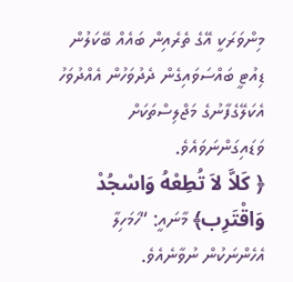މިންވަރަކީ އޭގެ ތެރެއިން ބައެއް ބޭކަލުން ޑިއުޓީ ބައްސަވައިގެން ދެދުވަހުން އެއްދުވަހު އެކަލޭގެފާނުގެ މަޖްލިސްތަކަށް ވަޑައިގަންނަވައެވެ.
﴿ كَلاَّ لاَ تُطِعْهُ وَاسْجُدْ وَاقْتَرِب﴾ މާނައީ: “ހަމަހިލާ އެހެންނަކުން ނުވާނެއެވެ.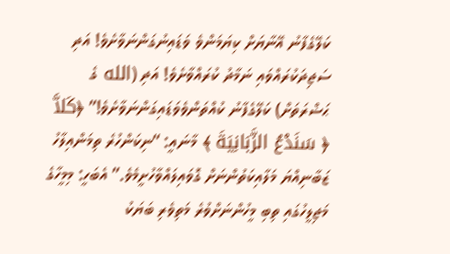ކަލޭގެފާނު އޭނާޔަށް ކިޔަމަންވެ ވަޑައިނުގަންނަވާށެވެ! އަދި ސަޖިދަކުރައްވައި ނަމާދު ކުރައްވާށެވެ! އަދި (الله ގެ ޙަޟްރަތަށް) ކަލޭގެފާނު ކުއްތަންވެވަޑައިގަންނަވާށެވެ!” ﴿كَلاَّ
﴿ سَنَدْعُ الزَّبَانِيَةَ ﴾ މާނައީ: “ނިކަންހުރެ ތިމަންއިލާހު ޒަބާނިއްޔަ މަލާއިކަތުންނަށް ގޮވައިލައްވާހުށީމެވެ.” އެބަހީ: މިމީހާގެ މަޖިލީހުގައި ތިބި މީހުންނަށްވުރެ މަތިވެރި ބަޔަކު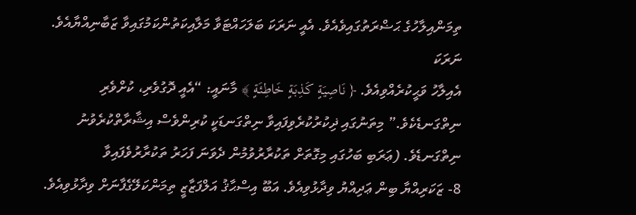ތިމަންއިލާހުގެ ޙަޟްރަތުގައިވެއެވެ. އެއީ ނަރަކަ ބަލަހައްޓަވާ މަލާއިކަތުންކަމުގައިވާ ޒަބާނިއްޔާއެވެ. ނަރަކަ
އެއިލާހު ވަޙީކުރެއްވިއެވެ. ﴿ نَاصِيَةٍ كَذِبَةٍ خَاطِئَةٍ ﴾ މާނައީ: “އެއީ ދޮގުވެރި، ކުށްވެރި ނިތްގަނޑެކެވެ.” މިތަނުގައި ޛިކުރުކުރެވިފައިވާ ނިތްގަނޑަކީ ކުރިންވެސް އިޝާރާތްކުރެވުނު ނިތްގަނޑެވެ. (ޢަރަބި ބަހުގައި މިގޮތަށް ތަކުރާރުވުމުން ދެވަނަ ފަހަރު ތަކުރާރުވެފައިވާ
8- ޒަކަރިއްޔާ ބިން ޢަދިއްޔު ވިދާޅުވިއެވެ. އަބޫ އިސްޙާޤު އަލްފަޒާޒީ ތިމަންކަލޭގެފާނަށް ވިދާޅުވިއެވެ.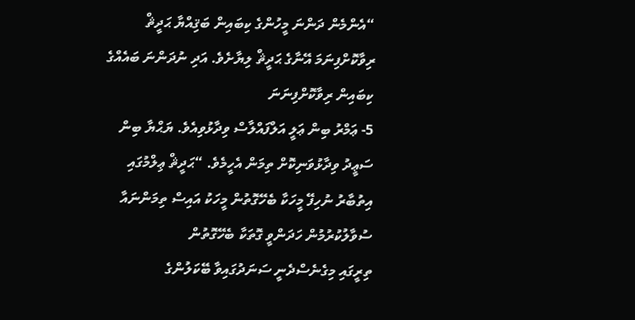“އެންމެން ދަންނަ މީހުންގެ ކިބައިން ބަޤިއްޔާ ޙަދީޘް ރިވާކޮށްފިނަމަ އޭނާގެ ޙަދީޘް ލިޔާށެވެ. އަދި ނުދަންނަ ބައެއްގެ ކިބައިން ރިވާކޮށްފިނަނަ
5- ޢަމްރު ބިން ޢަލީ އަލްފައްލާސް ވިދާޅުވިއެވެ. ޔަޙްޔާ ބިން ސަޢީދު ވިދާޅުވަނިކޮށް ތިމަން އެހީމެވެ. “ޙަދީޘް ޢިލްމުގައި އިތުބާރު ނުހިފޭ މީހަކާ ބެހޭގޮތުން މީހަކު އައިސް ތިމަންނައާ ސުވާލުކުރުމުން ހަދަންވީ ގޮތަކާ ބެހޭގޮތުން
ތިރީގައި މިގެނެސްދެނީ ސަނަދުގައިވާ ބޭކަލުންގެ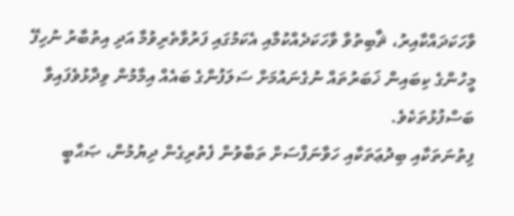ވާހަކަދައްކާއިރު، ޘާބިތުވާ ވާހަކަދެއްކުމާއި އެކަމުގައި ފަރުވާތެރިވުމާ އަދި އިތުބާރު ނުހިފޭ މީހުންގެ ކިބައިން ޚަބަރުތައް ނުގެނައުމަށް ސަލަފުންގެ ބައެއް އިމާމުން ވިދާޅުވެފައިވާ ބަސްފުޅުތަކެވެ.
ފިތުނަތަކާއި ބިދުޢަތަކާއި ހަވާނަފްސަށް ތަބާވުން ފެތުރިގެން ދިޔުމުން، ޞަޙާބީ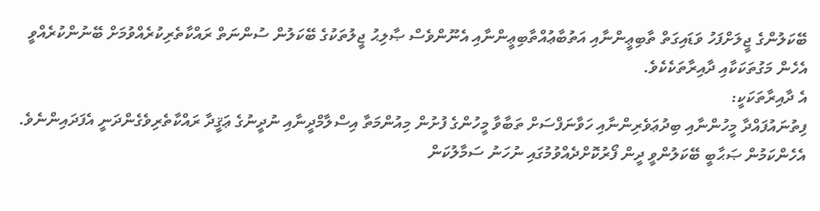ބޭކަލުންގެ ޖީލަށްފަހު ވަޑައިގަތް ތާބިޢީންނާއި އަތުބާޢުއްތާބިޢީންނާއި އެނޫންވެސް ޞާލިޙު ޖީލުތަކުގެ ބޭކަލުން ސުންނަތް ރައްކާތެރިކުރެއްވުމަށް ބޭނުންކުރެއްވީ އެހެން މަގުތަކަކާއި ދާއިރާތަކެކެވެ.
އެ ދާއިރާތަކަކީ:
ފިތުނައުފައްދާ މީހުންނާއި ބިދުޢަވެރިންނާއި ހަވާނަފްސަށް ތަބާވާ މީހުންގެ ފުށުން މިއުންމަތާ އިސްލާމްދީނާއި ނުދީނުގެ ޢަޤީދާ ރައްކާތެރިވެގެންދަނީ އެފަދައިންނެވެ.
އެހެންކަމުން ޞަޙާބީ ބޭކަލުންވީ ދީން ފޯރުކޮށްދެއްވުމުގައި ނުހަނު ސަމާލުކަން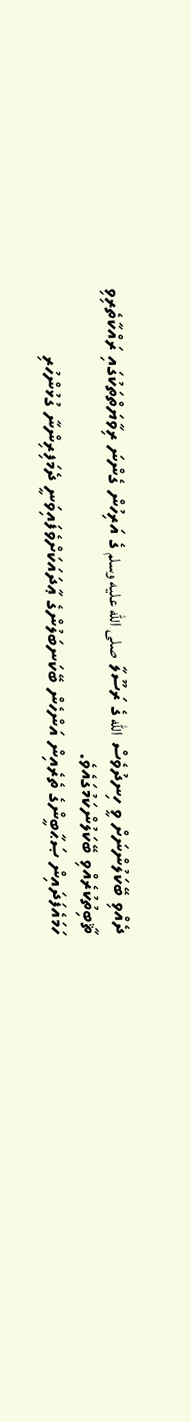ދެއްވި ބޭކަލުންނަށް ވީ ހިނދުވެސް الله ގެ ރަސޫލާ صلى الله عليه وسلم ގެ އަރިހުން ގެންނަ ރިވާޔަތްތަކުގައި ރައްކާތެރިވި ޘާބިތުކުރެއްވި ބޭކަލުންކަމުގައެވެ.
ހަމައެފަދައިން ޞަޙާބީންގެ ތެރެއިން އަންހެން ބޭކަނބަލުންގެ ޢާދައަކަށްވެފައިވަނީ ދެމަފިރިންނާ ގުޅުންހުރި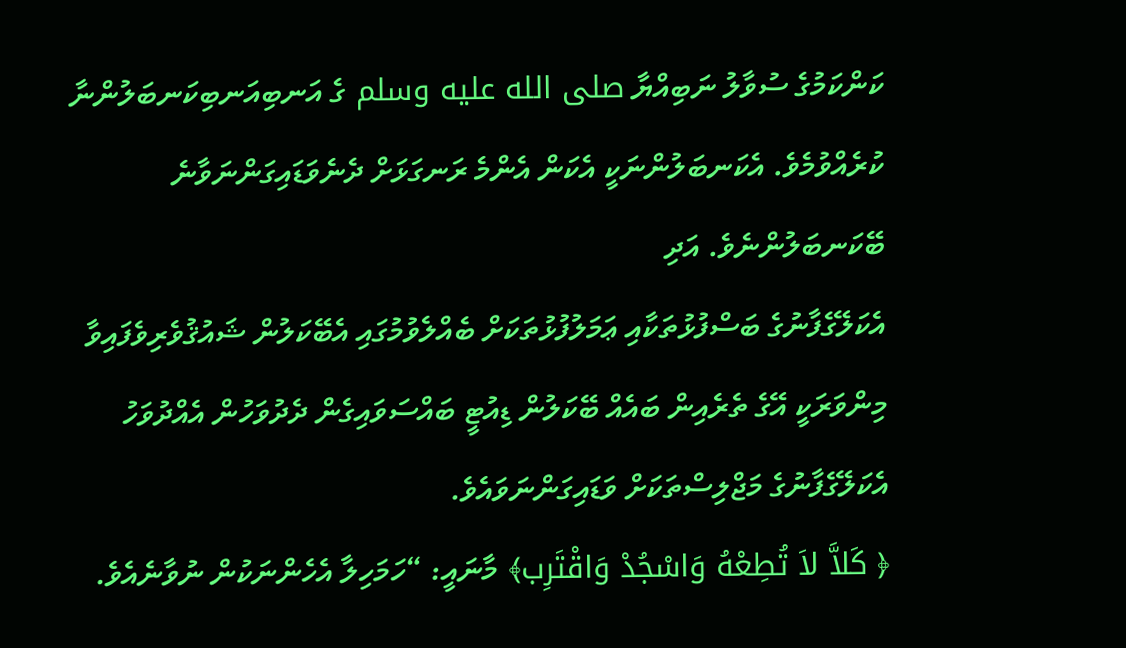ކަންކަމުގެ ސުވާލު ނަބިއްޔާ صلى الله عليه وسلم ގެ އަނބިއަނބިކަނބަލުންނާ ކުރެއްވުމެވެ. އެކަނބަލުންނަކީ އެކަން އެންމެ ރަނގަޅަށް ދެނެވަޑައިގަންނަވާނެ ބޭކަނބަލުންނެވެ. އަދި
އެކަލޭގެފާނުގެ ބަސްފުޅުތަކާއި ޢަމަލުފުޅުތަކަށް ބެއްލެވުމުގައި އެބޭކަލުން ޝައުޤުވެރިވެފައިވާ މިންވަރަކީ އޭގެ ތެރެއިން ބައެއް ބޭކަލުން ޑިއުޓީ ބައްސަވައިގެން ދެދުވަހުން އެއްދުވަހު އެކަލޭގެފާނުގެ މަޖްލިސްތަކަށް ވަޑައިގަންނަވައެވެ.
﴿ كَلاَّ لاَ تُطِعْهُ وَاسْجُدْ وَاقْتَرِب﴾ މާނައީ: “ހަމަހިލާ އެހެންނަކުން ނުވާނެއެވެ.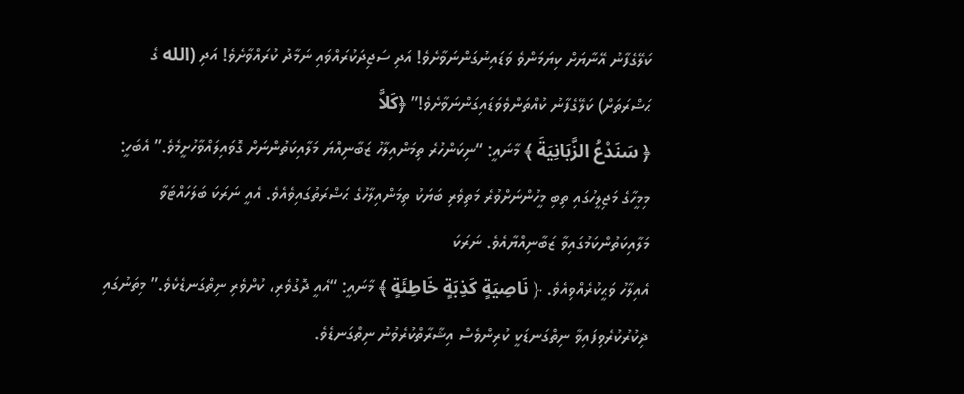ކަލޭގެފާނު އޭނާޔަށް ކިޔަމަންވެ ވަޑައިނުގަންނަވާށެވެ! އަދި ސަޖިދަކުރައްވައި ނަމާދު ކުރައްވާށެވެ! އަދި (الله ގެ ޙަޟްރަތަށް) ކަލޭގެފާނު ކުއްތަންވެވަޑައިގަންނަވާށެވެ!” ﴿كَلاَّ
﴿ سَنَدْعُ الزَّبَانِيَةَ ﴾ މާނައީ: “ނިކަންހުރެ ތިމަންއިލާހު ޒަބާނިއްޔަ މަލާއިކަތުންނަށް ގޮވައިލައްވާހުށީމެވެ.” އެބަހީ: މިމީހާގެ މަޖިލީހުގައި ތިބި މީހުންނަށްވުރެ މަތިވެރި ބަޔަކު ތިމަންއިލާހުގެ ޙަޟްރަތުގައިވެއެވެ. އެއީ ނަރަކަ ބަލަހައްޓަވާ މަލާއިކަތުންކަމުގައިވާ ޒަބާނިއްޔާއެވެ. ނަރަކަ
އެއިލާހު ވަޙީކުރެއްވިއެވެ. ﴿ نَاصِيَةٍ كَذِبَةٍ خَاطِئَةٍ ﴾ މާނައީ: “އެއީ ދޮގުވެރި، ކުށްވެރި ނިތްގަނޑެކެވެ.” މިތަނުގައި ޛިކުރުކުރެވިފައިވާ ނިތްގަނޑަކީ ކުރިންވެސް އިޝާރާތްކުރެވުނު ނިތްގަނޑެވެ.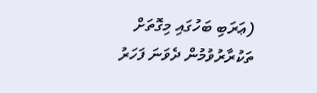(ޢަރަބި ބަހުގައި މިގޮތަށް ތަކުރާރުވުމުން ދެވަނަ ފަހަރު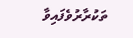ތަކުރާރުވެފައިވާ